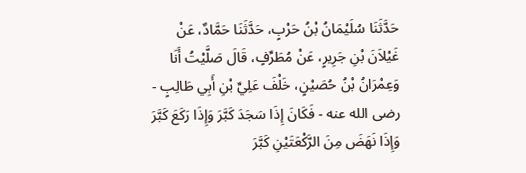حَدَّثَنَا سُلَيْمَانُ بْنُ حَرْبٍ، حَدَّثَنَا حَمَّادٌ، عَنْ غَيْلاَنَ بْنِ جَرِيرٍ، عَنْ مُطَرِّفٍ، قَالَ صَلَّيْتُ أَنَا وَعِمْرَانُ بْنُ حُصَيْنٍ، خَلْفَ عَلِيِّ بْنِ أَبِي طَالِبٍ - رضى الله عنه - فَكَانَ إِذَا سَجَدَ كَبَّرَ وَإِذَا رَكَعَ كَبَّرَ وَإِذَا نَهَضَ مِنَ الرَّكْعَتَيْنِ كَبَّرَ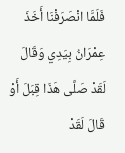فَلَمَّا انْصَرَفْنَا أَخَذَ عِمْرَانُ بِيَدِي وَقَالَ لَقَدْ صَلَّى هَذَا قِبَلَ أَوْ قَالَ لَقَدْ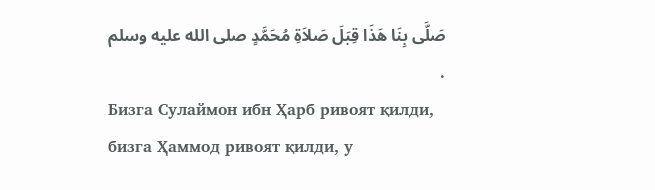صَلَّى بِنَا هَذَا قِبَلَ صَلاَةِ مُحَمَّدٍ صلى الله عليه وسلم .
Бизга Сулаймон ибн Ҳарб ривоят қилди, бизга Ҳаммод ривоят қилди, у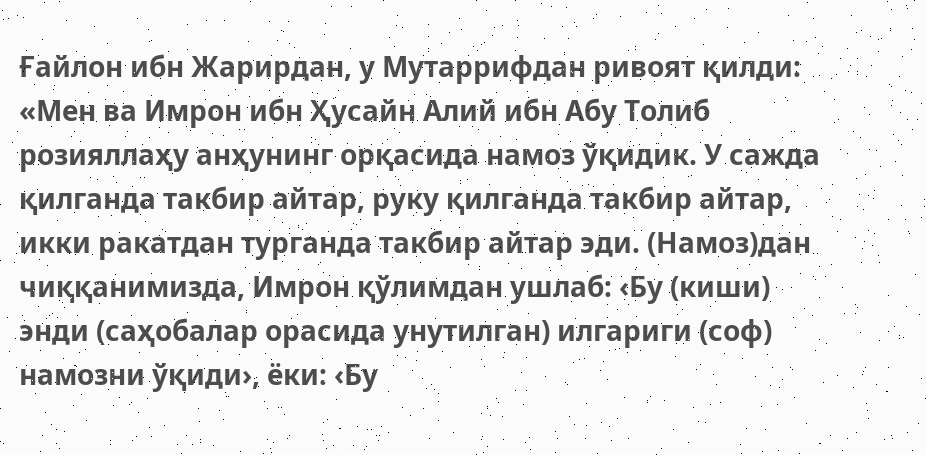Ғайлон ибн Жарирдан, у Мутаррифдан ривоят қилди: «Мен ва Имрон ибн Ҳусайн Алий ибн Абу Толиб розияллаҳу анҳунинг орқасида намоз ўқидик. У сажда қилганда такбир айтар, руку қилганда такбир айтар, икки ракатдан турганда такбир айтар эди. (Намоз)дан чиққанимизда, Имрон қўлимдан ушлаб: ‹Бу (киши) энди (саҳобалар орасида унутилган) илгариги (соф) намозни ўқиди›, ёки: ‹Бу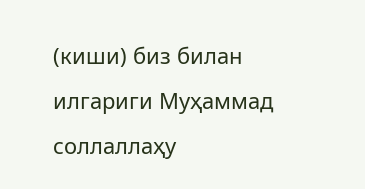(киши) биз билан илгариги Муҳаммад соллаллаҳу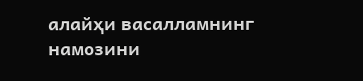алайҳи васалламнинг намозини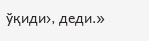ўқиди›, деди.»